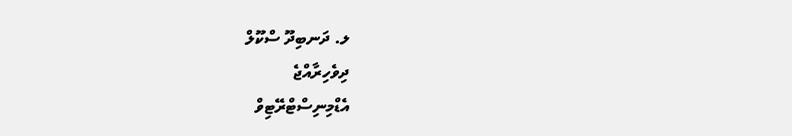ލ. ދަނބިދޫ ސްކޫލް
ދިވެހިރާއްޖެ
އެޑްމިނިސްޓްރޭޓިވް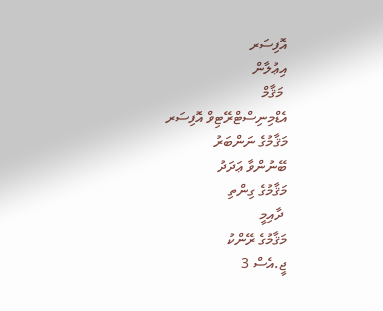އޮފިސަރ
އިޢުލާން
 މަޤާމް
އެޑްމިނިސްޓްރޭޓިވް އޮފިސަރ
މަޤާމުގެ ނަންބަރު
ބޭނުންވާ ޢަދަދު
މަޤާމުގެ ގިންތި
 ދާއިމީ
މަޤާމުގެ ރޭންކު
ޖީ.އެސް 3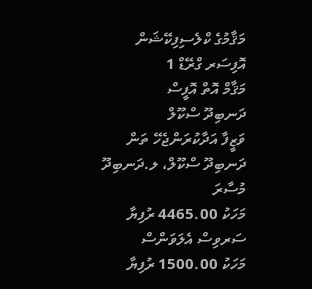މަޤާމުގެ ކްލެސިފިކޭޝަން
އޮފިސަރ ގްރޭޑް 1
މަޤާމް އޮތް އޮފީސް
ދަނބިދޫ ސްކޫލް
ވަޒީފާ އަދާކުރަންޖެހޭ ތަން
ދަނބިދޫ ސްކޫލް، ލ.ދަނބިދޫ
މުސާރަ
މަހަކު 4465.00 ރުފިޔާ
ސަރވިސް އެލަވަންސް
މަހަކު 1500.00 ރުފިޔާ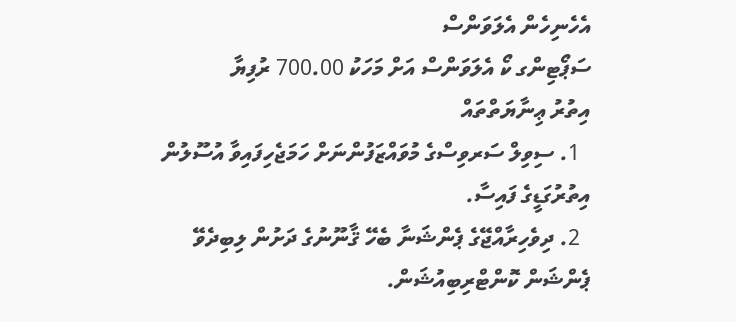އެހެނިހެން އެލަވަންސް
ސަޕޯޓިންގ ކޯ އެލަވަންސް އަށް މަހަކު 700.00 ރުފިޔާ
އިތުރު ޢިނާޔަތްތައް
  1. ސިވިލް ސަރވިސްގެ މުވައްޒަފުންނަށް ހަމަޖެހިފައިވާ އުސޫލުން އިތުރުގަޑީގެ ފައިސާ.
  2. ދިވެހިރާއްޖޭގެ ޕެންޝަނާ ބެހޭ ޤާނޫނުގެ ދަށުން ލިބިދެވޭ ޕެންޝަން ކޮންޓްރިބިއުޝަން.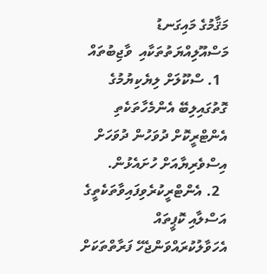މަޤާމުގެ މައިގަނޑު މަސްއޫލިއްޔަތުތަކާއި  ވާޖިބުތައް
  1. ސްކޫލަށް ލިޔެކިޔުމުގެ ގޮތުގައިލިބޭ އެންމެހާތަކެތި އެންޓްރީކޮށް ދުވަހުން ދުވަހަށް އިސްވެރިޔާއަށް ހުށައެޅުން.
  2. އެންޓްރީކުރެވިފައިވާތަކެތީގެ އަސްލާއި ކޮޕީތައް އެހަވާލުކުރައްވަންޖެހޭ ފަރާތްތަކަށް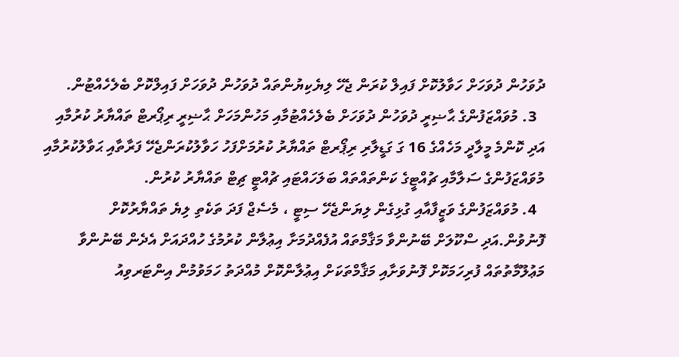ދުވަހުން ދުވަހަށް ހަވާލުކޮށް ފައިލް ކުރަން ޖެހޭ ލިޔެކިޔުންތައް ދުވަހުން ދުވަހަށް ފައިލްކޮށް ބެލެހެއްޓުން.
  3. މުވައްޒަފުންގެ ޙާޟިރީ ދުވަހުން ދުވަހަށް ބެލެހެއްޓުމާއި މަހުންމަހަށް ޙާޟިރީ ރިޕޯރޓް ތައްޔާރު ކުރުމާއި އަދި ކޮންމެ މީލާދީ މަހެއްގެ 16 ގަ ގަޑީލާރި ރިޕޯރޓް ތައްޔާރު ކުރުމަށްފަހު ހަވާލުކުރަންޖެހޭ ފަރާތާއި ޙަވާލުކުރުމާއި މުވައްޒަފުންގެ ސަލާމާއި ޗުއްޓީގެ ކަންތައްތައް ބަލަހައްޓައި ޗުއްޓީ ޗިޓް ތައްޔާރު ކުރުން.
  4. މުވައްޒަފުންގެ ވަޒީފާއާއި ގުޅިގެން ލިޔަންޖެހޭ ސިޓީ ، މެސެޖް ފަދަ ތަކެތި ލިޔެ ތައްޔާރުކޮށް ފޮނުވުން.އަދި ސްކޫލަށް ބޭނުންވާ މަޤާމްތައް އުފެއްދުމަށާ އިޢުލާން ކުރުމުގެ ހުއްދައަށް އެދެން ބޭނުންވާ މަޢުލޫމާތުތައް ފުރިހަމަކޮށް ފޮނުވަށާއި މަޤާމްތަކަށް އިޢުލާންކޮށް މުއްދަތު ހަމަވުމުން އިންޓަރވިއު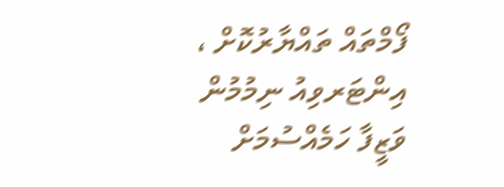ފޯމްތައް ތައްޔާރުކޮށް ، އިންޓަރވިއު ނިމުމުން ވަޒީފާ ހަމެއްސުމަށް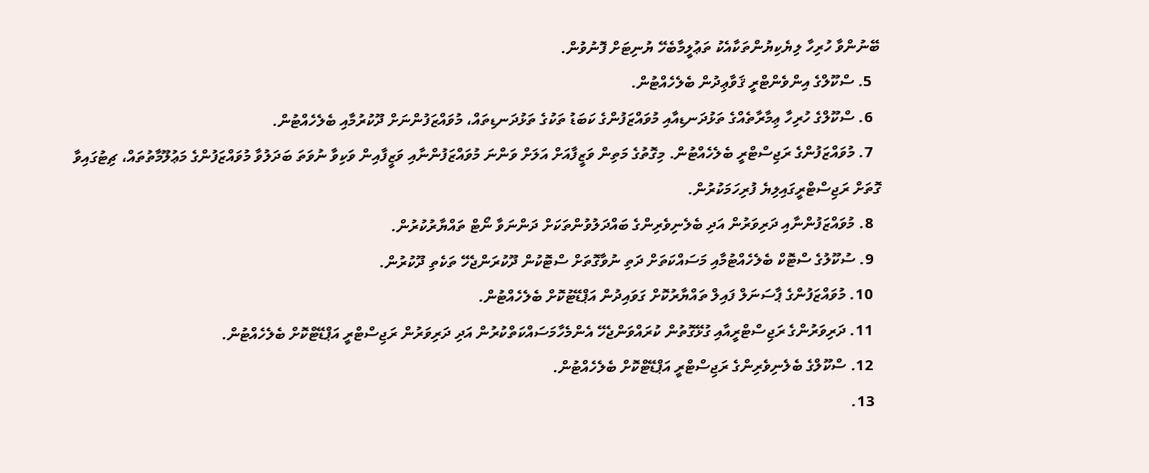ބޭނުންވާ ހުރިހާ ލިޔެކިޔުންތަކާއެކު ތަޢުލީމާބެހޭ ޔުނިޓަށް ފޮނުވުން.
  5. ސްކޫލްގެ އިންވެންޓްރީ ޤަވާޢިދުން ބެލެހެއްޓުން.
  6. ސްކޫލްގެ ހުރިހާ ޢިމާރާތެއްގެ ތަޅުދަނޑިއާއި މުވައްޒަފުންގެ ކަބަޑު ތަކުގެ ތަޅުދަނޑިތައް، މުވައްޒަފުންނަށް ދޫކުރުމާއި ބެލެހެއްޓުން.
  7. މުވައްޒަފުންގެ ރަޖިސްޓްރީ ބެލެހެއްޓުން. މިގޮތުގެ މަތިން ވަޒީފާއަށް އަލަށް ވަންނަ މުވައްޒަފުންނާއި ވަޒީފާއިން ވަކިވާ ނުވަތަ ބަދަލުވާ މުވައްޒަފުންގެ މަޢުލޫމާތުތައް، ޗިޓުގައިވާ ގޮތަށް ރަޖިސްޓްރީގައިލިޔެ ފުރިހަމަކުރުން.
  8. މުވައްޒަފުންނާއި ދަރިވަރުން އަދި ބެލެނިވެރިންގެ ބައްދަލުވުންތަކަށް ދަންނަވާ ނޯޓް ތައްޔާރުކުރުން.
  9. ސުކޫލުގެ ސްޓޮކް ބެލެހެއްޓުމާއި މަސައްކަތަށް ދަތި ނުވާގޮތަށް ސްޓޮކުން ދޫކުރަންޖެހޭ ތަކެތި ދޫކުރުން.
  10. މުވައްޒަފުންގެ ޕާސަނަލް ފައިލް ތައްޔާރުކޮށް ގަވައިދުން އަޕްޑޭޓުކޮށް ބެލެހެއްޓުން.
  11. ދަރިވަރުންގެ ރަޖިސްޓްރީއާއި ގުޅޭގޮތުން ކުރައްވަންޖެހޭ އެންމެހާމަސައްކަތްކުރުން އަދި ދަރިވަރުން ރަޖިސްޓްރީ އަޕްޑޭޓްކޮށް ބެލެހެއްޓުން.
  12. ސްކޫލްގެ ބެލެނިވެރިންގެ ރަޖިސްޓްރީ އަޕްޑޭޓްކޮށް ބެލެހެއްޓުން.
  13.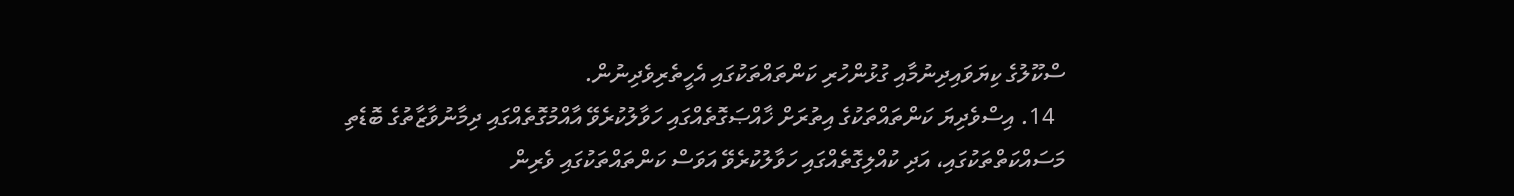ސްކޫލުގެ ކިޔަވައިދިނުމާއި ގުޅުންހުރި ކަންތައްތަކުގައި އެހީތެރިވެދިނުން.
  14. އިސްވެދިޔަ ކަންތައްތަކުގެ އިތުރަށް ޚާއްޞަގޮތެއްގައި ހަވާލުކުރެވޭ އާއްމުގޮތެއްގައި ދިމާނުވާޒާތުގެ ބޮޑެތި މަސައްކަތްތަކުގައި، އަދި ކުއްލިގޮތެއްގައި ހަވާލުކުރެވޭ އަވަސް ކަންތައްތަކުގައި ވެރިން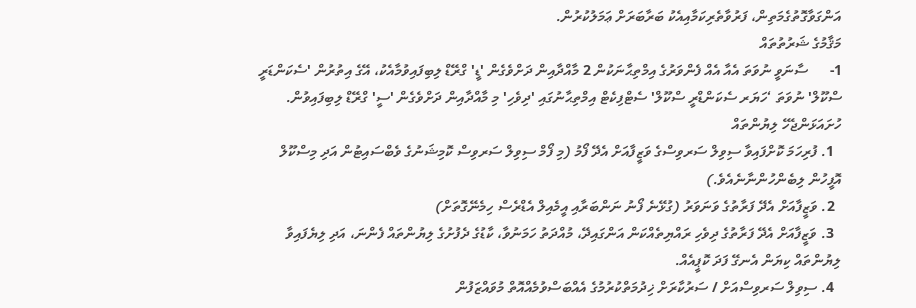އަންގަވާގޮތުގެމަތިން، ފަރުވާތެރިކަމާއިއެކު ބަރާބަރަށް ޢަމަލުކުރުން.
މަޤާމުގެ ޝަރުތުތައް
1-      ސާނަވީ ނުވަތަ އެއާ އެއް ފެންވަރުގެ އިމްތިޙާނަކުން 2 މާއްދާއިން ދަށްވެގެން 'ޑީ' ގްރޭޑް ލިބިފައިވުމާއެކު، އޭގެ އިތުރުން 'ސެކަންޑަރީ ސްކޫލް' ނުވަތަ ‘ހަޔަރ ސެކަންޑްރީ ސްކޫލް' ސެޓްފިކެޓް އިމްތިޙާނުގައި 'ދިވެހި' މި މާއްދާއިން ދަށްވެގެން 'ސީ' ގްރޭޑް ލިބިފައިވުން.
ހުށައަޅަންޖެހޭ ލިޔުންތައް
  1. ފުރިހަމަ ކޮށްފައިވާ ސިވިލް ސަރވިސްގެ ވަޒީފާއަށް އެދޭ ފޯމު (މި ފޯމް ސިވިލް ސަރވިސް ކޮމިޝަނުގެ ވެބްސައިޓުން އަދި މިސްކޫލް އޮފީހުން ލިބެންހުންނާނެއެވެ.)
  2. ވަޒީފާއަށް އެދޭ ފަރާތުގެ ވަނަވަރު (ގުޅޭނެ ފޯނު ނަންބަރާއި އީމެއިލް އެޑްރެސް ހިމެނޭގޮތަށް)
  3. ވަޒީފާއަށް އެދޭ ފަރާތުގެ ދިވެހި ރައްޔިތެއްކަން އަންގައިދޭ، މުއްދަތު ހަމަނުވާ، ކާޑުގެ ދެފުށުގެ ލިޔުންތައް ފެންނަ، އަދި ލިޔެފައިވާ ލިޔުންތައް ކިޔަން އެނގޭ ފަދަ ކޮޕީއެއް.
  4. ސިވިލް ސަރވިސްއަށް / ސަރުކާރަށް ޚިދުމަތްކުރުމުގެ އެއްބަސްވުމެއްއޮތް މުވައްޒަފުން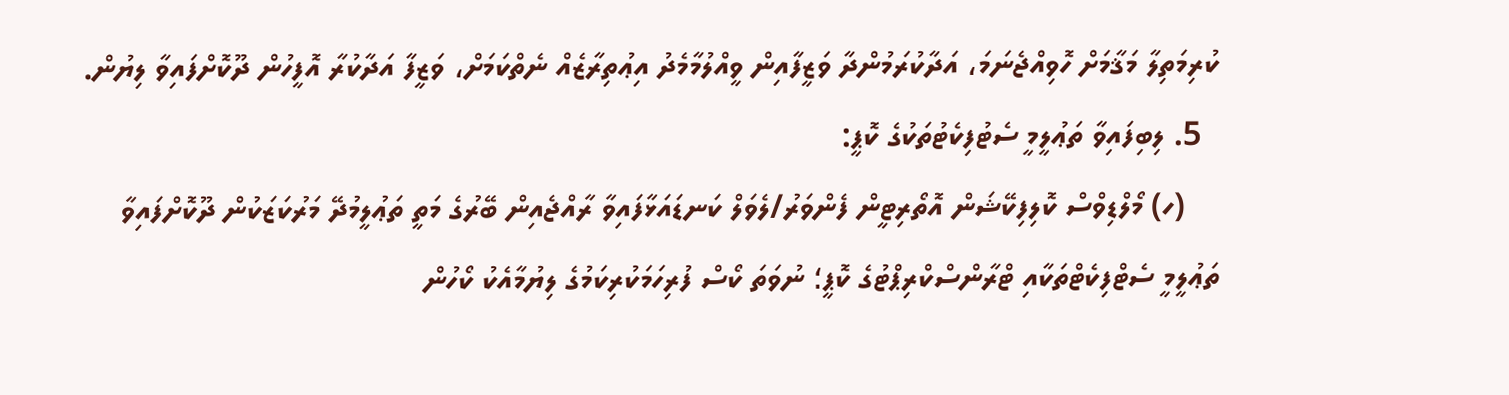ކުރިމަތިލާ މަޤާމަށް ހޮވިއްޖެނަމަ، އަދާކުރަމުންދާ ވަޒީފާއިން ވީއްލުމާމެދު އިޢުތިރާޒެއް ނެތްކަމަށް، ވަޒީފާ އަދާކުރާ އޮފީހުން ދޫކޮށްފައިވާ ލިޔުން.
  5. ލިބިފައިވާ ތަޢުލީމީ ސެޓުފިކެޓުތަކުގެ ކޮޕީ:
    (ހ) މޯލްޑިވްސް ކޮލިފިކޭޝަން އޮތޯރިޓީން ފެންވަރު/ލެވަލް ކަނޑައަޅާފައިވާ ރާއްޖެއިން ބޭރުގެ މަތީ ތަޢުލީމުދޭ މަރުކަޒަކުން ދޫކޮށްފައިވާ ތަޢުލީމީ ސެޓްފިކެޓްތަކާއި ޓްރާންސްކްރިޕްޓުގެ ކޮޕީ؛ ނުވަތަ ކޯސް ފުރިހަމަކުރިކަމުގެ ލިޔުމާއެކު ކޯހުން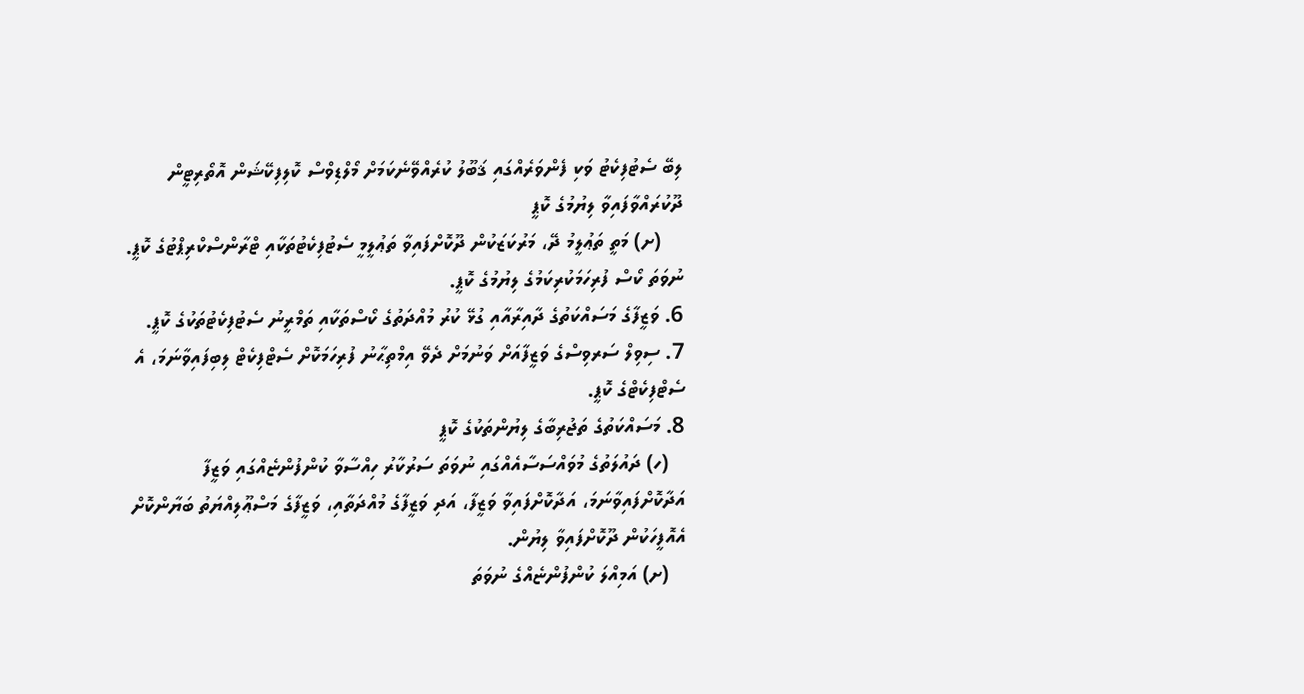ލިބޭ ސެޓުފިކެޓު ވަކި ފެންވަރެއްގައި ޤަބޫލު ކުރެއްވޭނެކަމަށް މޯލްޑިވްސް ކޮލިފިކޭޝަން އޮތޯރިޓީން ދޫކުރައްވާފައިވާ ލިޔުމުގެ ކޮޕީ
    (ށ) މަތީ ތަޢުލީމު ދޭ، މަރުކަޒަކުން ދޫކޮށްފައިވާ ތަޢުލީމީ ސެޓުފިކެޓުތަކާއި ޓްރާންސްކްރިޕްޓުގެ ކޮޕީ.  ނުވަތަ ކޯސް ފުރިހަމަކުރިކަމުގެ ލިޔުމުގެ ކޮޕީ.
6. ވަޒީފާގެ މަސައްކަތުގެ ދާއިރާއާއި ގުޅޭ ކުރު މުއްދަތުގެ ކޯސްތަކާއި ތަމްރީނު ސެޓުފިކެޓުތަކުގެ ކޮޕީ.
7. ސިވިލް ސަރވިސްގެ ވަޒީފާއަށް ވަނުމަށް ދެވޭ އިމްތިޙާނު ފުރިހަމަކޮށް ސެޓްފިކެޓް ލިބިފައިވާނަމަ، އެ ސެޓްފިކެޓްގެ ކޮޕީ.
8. މަސައްކަތުގެ ތަޖުރިބާގެ ލިޔުންތަކުގެ ކޮޕީ
   (ހ) ދައުލަތުގެ މުވައްސަސާއެއްގައި ނުވަތަ ސަރުކާރު ހިއްސާވާ ކުންފުންޏެއްގައި ވަޒީފާ އަދާކޮށްފައިވާނަމަ، އަދާކޮށްފައިވާ ވަޒީފާ، އަދި ވަޒީފާގެ މުއްދަތާއި، ވަޒީފާގެ މަސްޢޫލިއްޔަތު ބަޔާންކޮށް އެއޮފީހަކުން ދޫކޮށްފައިވާ ލިޔުން.
   (ށ) އަމިއްލަ ކުންފުންޏެއްގެ ނުވަތަ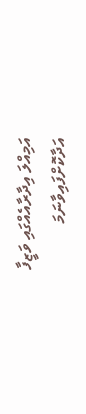އަމިއްލަ އިދާރާއެއްގައި ވަޒީފާ އަދާކޮށްފައިވާނަމަ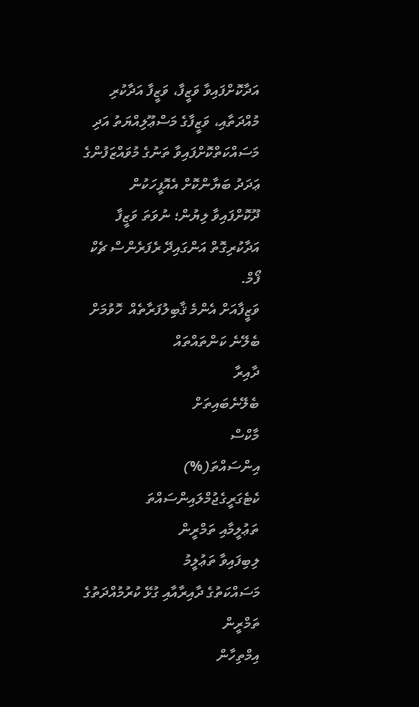އަދާކޮށްފައިވާ ވަޒީފާ، ވަޒީފާ އަދާކުރި މުއްދަތާއި، ވަޒީފާގެ މަސްޢޫލިއްޔަތު އަދި މަސައްކަތްކޮށްފައިވާ ތަނުގެ މުވައްޒަފުންގެ ޢަދަދު ބަޔާންކޮށް އެއޮފީހަކުން ދޫކޮށްފައިވާ ލިޔުން؛ ނުވަތަ ވަޒީފާ އަދާކުރިގޮތް އަންގައިދޭ ރެފަރެންސް ޗެކް ފޯމް.
ވަޒީފާއަށް އެންމެ ޤާބިލުފަރާތެއް  ހޮވުމަށް ބެލޭނެ ކަންތައްތައް
ދާއިރާ
ބެލޭނެބައިތަށް
މާކްސް
އިންސައްތަ(%)
ކެޓެގަރީގެޖުމްލައިންސައްތަ
ތަޢުލީމާއި ތަމްރީން
ލިބިފައިވާ ތަޢުލީމު
މަސައްކަތުގެ ދާއިރާއާއި ގުޅޭ ކުރުމުއްދަތުގެ ތަމްރީން
އިމްތިހާން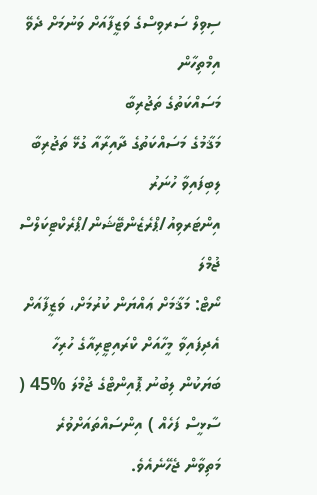ސިވިލް ސަރވިސްގެ ވަޒީފާއަށް ވަނުމަށް ދެވޭ އިމްތިހާން
މަސައްކަތުގެ ތަޖުރިބާ
މަޤާމުގެ މަސައްކަތުގެ ދާއިރާއާ ގުޅޭ ތަޖުރިބާ
ލިބިފައިވާ ހުނަރު
އިންޓަރވިއު/ޕްރެޒެންޓޭޝަން/ޕްރެކްޓިކަލްސް
ޖުމްލަ
ނޯޓް: މަޤާމަށް ޢައްޔަން ކުރުމަށް، ވަޒީފާއަށް އެދިފައިވާ މީހާއަށް ކްރައިޓީރިއާގެ ހުރިހާ ބަޔަކުން ލިބުނު ޕޮއިންޓްގެ ޖުމްލަ %45 ( ސާޅީސް ފަހެއް ) އިންސައްތައަށްވުރެ މަތިވާން ޖެހޭނެއެވެ.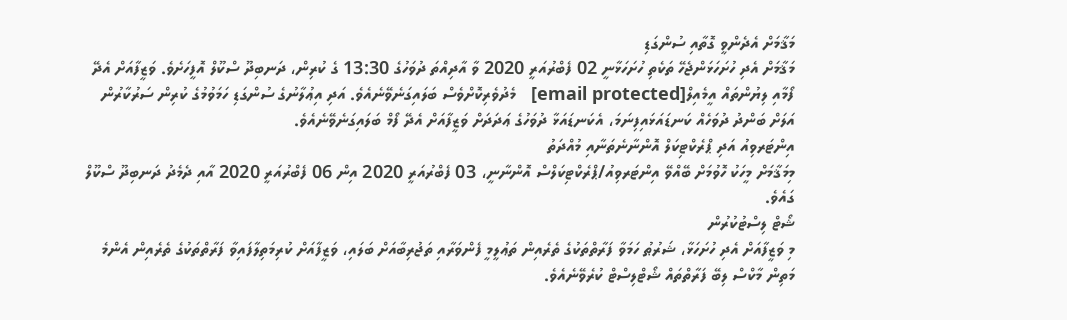މަޤާމަށް އެދެންވީ ގޮތާއި ސުންގަޑި
މަޤާމަށް އެދި ހުށަހަޅަންޖެހޭ ތަކެތި ހުށަހަޅާނީ 02 ފެބްރުއަރީ 2020 ވާ އާދިއްތަ ދުވަހުގެ 13:30 ގެ ކުރިން، ދަނބިދޫ ސްކޫލް އޮފީހަށެވެ. ވަޒީފާއަށް އެދޭ ފޯމާއި ލިޔުންތައް އީމެއިލް[email protected]   މެދުވެރިކޮށްވެސް ބަލައިގަނެވޭނެއެވެ. އަދި އިޢުލާނުގެ ސުންގަޑި ހަމަވުމުގެ ކުރިން ސަރުކާރުން އަލަށް ބަންދު ދުވަހެއް ކަނޑައަޅައިފިނަމަ، އެކަނޑައަޅާ ދުވަހުގެ ޢަދަދަށް ވަޒީފާއަށް އެދޭ ފޯމް ބަލައިގަނެވޭނެއެވެ.
އިންޓަރވިއު އަދި ޕްރެކްޓިކަލް އޮންނާނެތަނާއި މުއްދަތު
މިމަޤާމަށް މީހަކު ހޮވުމަށް ބޭއްވޭ އިންޓަރވިއު/ޕްރެކްޓިކަލްސް އޮންނާނީ، 03 ފެބްރުއަރީ 2020 އިން 06 ފެބްރުއަރީ 2020 އާއި ދެމެދު ދަނބިދޫ ސްކޫލް ގައެވެ.
ޝޯޓް ލިސްޓުކުރުން
މި ވަޒީފާއަށް އެދި ހުށަހަޅާ، ޝަރުޠު ހަމަވާ ފަރާތްތަކުގެ ތެރެއިން ތަޢުލީމީ ފެންވަރާއި ތަޖުރިބާއަށް ބަލައި، ވަޒީފާއަށް ކުރިމަތިލާފައިވާ ފަރާތްތަކުގެ ތެރެއިން އެންމެ މަތިން މާކްސް ލިބޭ ފަރާތްތައް ޝޯޓްލިސްޓް ކުރެވޭނެއެވެ.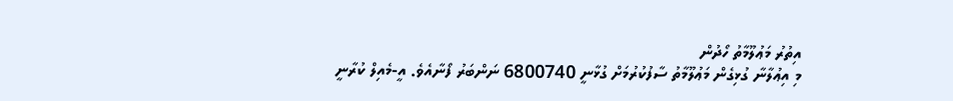އިތުރު މަޢުލޫމާތު ހޯދުން
މި އިޢުލާނާ ގުޅިގެން މަޢުލޫމާތު ސާފުކުރުމަށް ގުޅާނީ 6800740 ނަންބަރު ފޯނާއެވެ. އީ-މެއިލް ކުރާނީ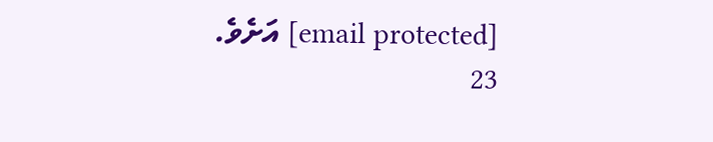[email protected] އަށެވެ.
23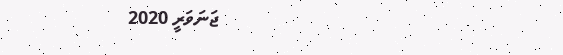ޖަނަވަރީ 2020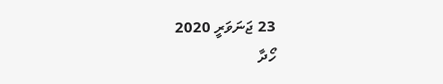23 ޖަނަވަރީ 2020
ހޯދާ